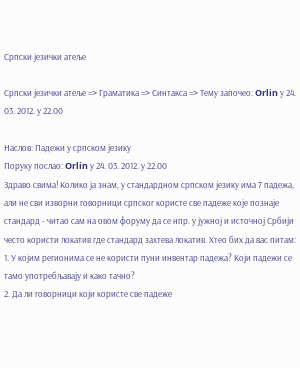Српски језички атеље

Српски језички атеље => Граматика => Синтакса => Тему започео: Orlin у 24. 03. 2012. у 22.00

Наслов: Падежи у српском jезику
Поруку послао: Orlin у 24. 03. 2012. у 22.00
Здраво свима! Колико jа знам, у стандардном српском jезику има 7 падежа, али не сви изворни говорници српског користе све падеже коjе познаjе стандард - читао сам на овом форуму да се нпр. у jужноj и источноj Србиjи често користи локатив где стандард захтева локатив. Хтео бих да вас питам:
1. У коjим регионима се не користи пуни инвентар падежа? Коjи падежи се тамо употребљаваjу и како тачно?
2. Да ли говорници коjи користе све падеже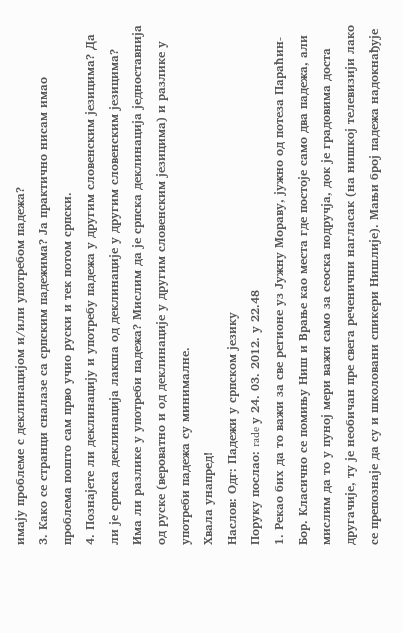имаjу проблеме с деклинациjом и/или употребом падежа?
3. Како се странци сналазе са српским падежима? Jа практично нисам имао проблема пошто сам прво учио руски и тек потом српски.
4. Познаjете ли деклинациjу и употребу падежа у другим словенским jезицима? Да ли jе српска деклинациjа лакша од деклинациjе у другим словенским jезицима? Има ли разлике у употреби падежа? Мислим да jе српска деклинациjа jедноставниjа од руске (вероватно и од деклинациjе у другим словенским jезицима) и разлике у употреби падежа су минималне.
Хвала унапред!
Наслов: Одг: Падежи у српском jезику
Поруку послао: rade у 24. 03. 2012. у 22.48
1. Рекао бих да то важи за све регионе уз Јужну Мораву, јужно од потеза Параћин-Бор. Класично се помињу Ниш и Врање као места где постоје само два падежа, али мислим да то у пуној мери важи само за сеоска подручја, док је градовима доста другачије, ту је необичан пре свега реченични нагласак (на нишкој телевизији лако се препознаје да су и школовани спикери Нишлије). Мањи број падежа надокнађује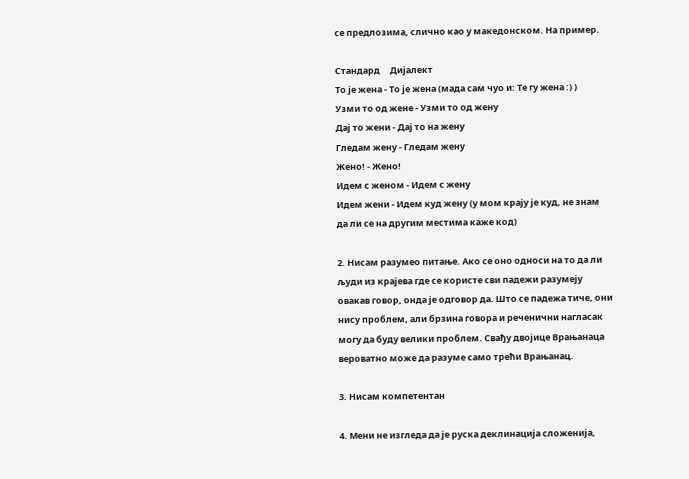се предлозима, слично као у македонском. На пример.

Стандард     Дијалект
То је жена - То је жена (мада сам чуо и: Те гу жена :) )
Узми то од жене - Узми то од жену
Дај то жени - Дај то на жену
Гледам жену - Гледам жену
Жено! - Жено!
Идем с женом - Идем с жену
Идем жени - Идем куд жену (у мом крају је куд, не знам да ли се на другим местима каже код)

2. Нисам разумео питање. Ако се оно односи на то да ли људи из крајева где се користе сви падежи разумеју овакав говор, онда је одговор да. Што се падежа тиче, они нису проблем, али брзина говора и реченични нагласак могу да буду велики проблем. Свађу двојице Врањанаца вероватно може да разуме само трећи Врањанац.

3. Нисам компетентан

4. Мени не изгледа да је руска деклинација сложенија,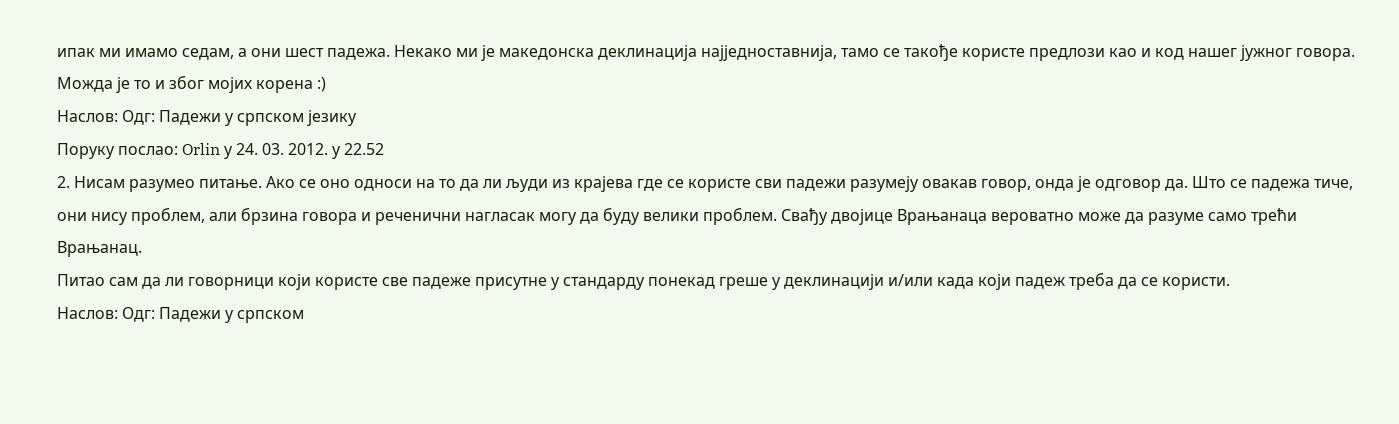ипак ми имамо седам, а они шест падежа. Некако ми је македонска деклинација најједноставнија, тамо се такође користе предлози као и код нашег јужног говора. Можда је то и због мојих корена :)
Наслов: Одг: Падежи у српском jезику
Поруку послао: Orlin у 24. 03. 2012. у 22.52
2. Нисам разумео питање. Ако се оно односи на то да ли људи из крајева где се користе сви падежи разумеју овакав говор, онда је одговор да. Што се падежа тиче, они нису проблем, али брзина говора и реченични нагласак могу да буду велики проблем. Свађу двојице Врањанаца вероватно може да разуме само трећи Врањанац.
Питао сам да ли говорници коjи користе све падеже присутне у стандарду понекад греше у деклинациjи и/или када коjи падеж треба да се користи.
Наслов: Одг: Падежи у српском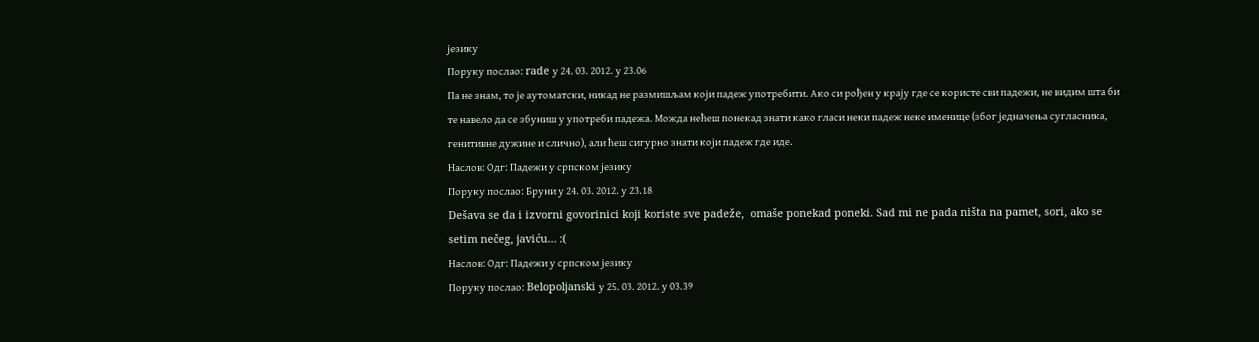jезику
Поруку послао: rade у 24. 03. 2012. у 23.06
Па не знам, то је аутоматски, никад не размишљам који падеж употребити. Ако си рођен у крају где се користе сви падежи, не видим шта би те навело да се збуниш у употреби падежа. Можда нећеш понекад знати како гласи неки падеж неке именице (због једначења сугласника, генитивне дужине и слично), али ћеш сигурно знати који падеж где иде.
Наслов: Одг: Падежи у српском jезику
Поруку послао: Бруни у 24. 03. 2012. у 23.18
Dešava se da i izvorni govorinici koji koriste sve padeže,  omaše ponekad poneki. Sad mi ne pada ništa na pamet, sori, ako se setim nečeg, javiću… :(
Наслов: Одг: Падежи у српском jезику
Поруку послао: Belopoljanski у 25. 03. 2012. у 03.39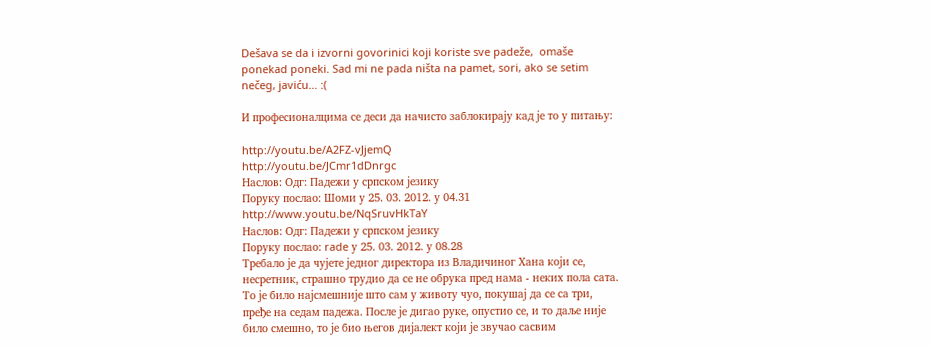Dešava se da i izvorni govorinici koji koriste sve padeže,  omaše ponekad poneki. Sad mi ne pada ništa na pamet, sori, ako se setim nečeg, javiću… :(

И професионалцима се деси да начисто заблокирају кад је то у питању:

http://youtu.be/A2FZ-vJjemQ
http://youtu.be/JCmr1dDnrgc
Наслов: Одг: Падежи у српском jезику
Поруку послао: Шоми у 25. 03. 2012. у 04.31
http://www.youtu.be/NqSruvHkTaY
Наслов: Одг: Падежи у српском jезику
Поруку послао: rade у 25. 03. 2012. у 08.28
Требало је да чујете једног директора из Владичиног Хана који се, несретник, страшно трудио да се не обрука пред нама - неких пола сата. То је било најсмешније што сам у животу чуо, покушај да се са три, пређе на седам падежа. После је дигао руке, опустио се, и то даље није било смешно, то је био његов дијалект који је звучао сасвим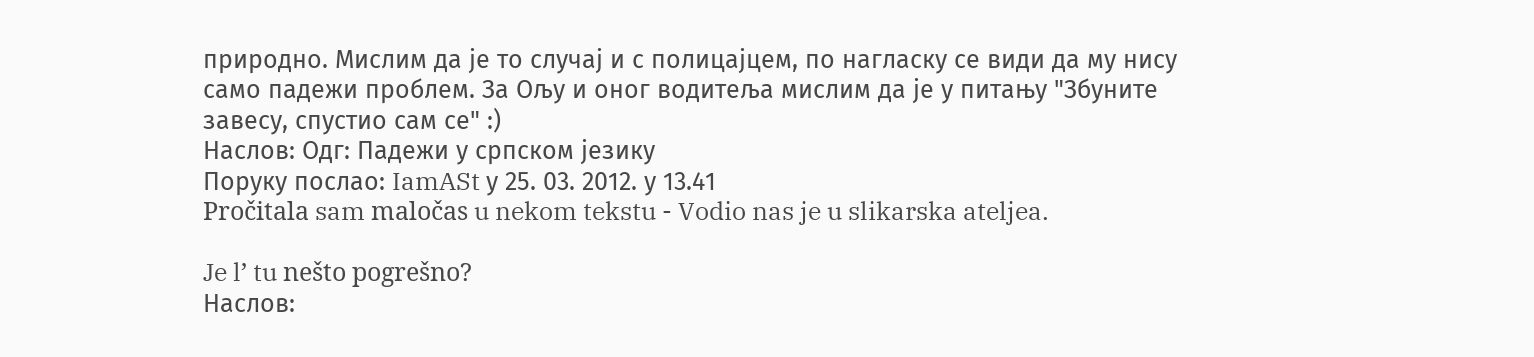природно. Мислим да је то случај и с полицајцем, по нагласку се види да му нису само падежи проблем. За Ољу и оног водитеља мислим да је у питању "Збуните завесу, спустио сам се" :)
Наслов: Одг: Падежи у српском jезику
Поруку послао: IamASt у 25. 03. 2012. у 13.41
Pročitala sam maločas u nekom tekstu - Vodio nas je u slikarska ateljea.

Je l’ tu nešto pogrešno?
Наслов: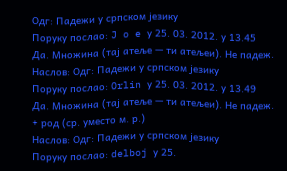Одг: Падежи у српском jезику
Поруку послао: J o e у 25. 03. 2012. у 13.45
Да. Множина (тај атеље — ти атељеи). Не падеж.
Наслов: Одг: Падежи у српском jезику
Поруку послао: Orlin у 25. 03. 2012. у 13.49
Да. Множина (тај атеље — ти атељеи). Не падеж.
+ род (ср. уместо м. р.)
Наслов: Одг: Падежи у српском jезику
Поруку послао: delboj у 25.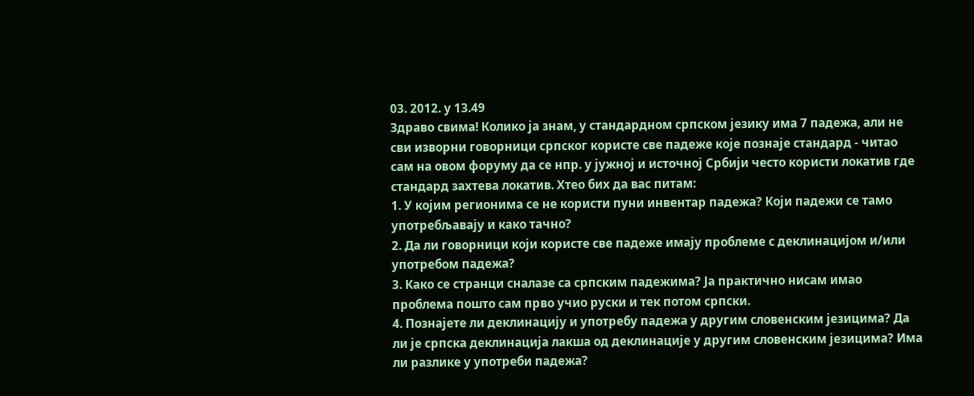03. 2012. у 13.49
Здраво свима! Колико jа знам, у стандардном српском jезику има 7 падежа, али не сви изворни говорници српског користе све падеже коjе познаjе стандард - читао сам на овом форуму да се нпр. у jужноj и источноj Србиjи често користи локатив где стандард захтева локатив. Хтео бих да вас питам:
1. У коjим регионима се не користи пуни инвентар падежа? Коjи падежи се тамо употребљаваjу и како тачно?
2. Да ли говорници коjи користе све падеже имаjу проблеме с деклинациjом и/или употребом падежа?
3. Како се странци сналазе са српским падежима? Jа практично нисам имао проблема пошто сам прво учио руски и тек потом српски.
4. Познаjете ли деклинациjу и употребу падежа у другим словенским jезицима? Да ли jе српска деклинациjа лакша од деклинациjе у другим словенским jезицима? Има ли разлике у употреби падежа?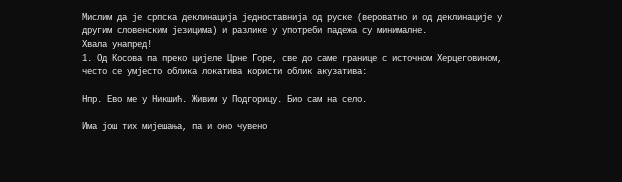Мислим да jе српска деклинациjа jедноставниjа од руске (вероватно и од деклинациjе у другим словенским jезицима) и разлике у употреби падежа су минималне.
Хвала унапред!
1. Од Косова па преко цијеле Црне Горе, све до саме границе с источном Херцеговином, често се умјесто облика локатива користи облик акузатива:

Нпр. Ево ме у Никшић. Живим у Подгорицу. Био сам на село.

Има још тих мијешања, па и оно чувено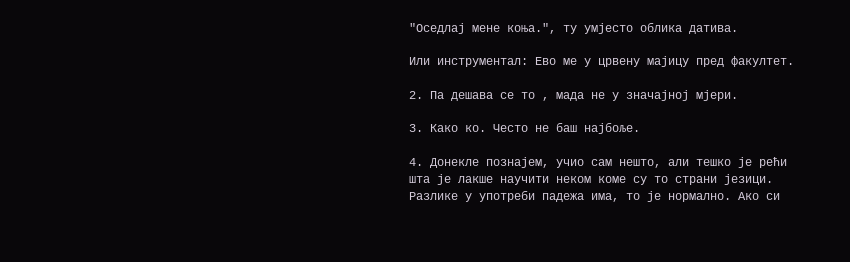"Оседлај мене коња.", ту умјесто облика датива.

Или инструментал: Ево ме у црвену мајицу пред факултет.

2. Па дешава се то , мада не у значајној мјери.

3. Како ко. Често не баш најбоље.

4. Донекле познајем, учио сам нешто, али тешко је рећи шта је лакше научити неком коме су то страни језици. Разлике у употреби падежа има, то је нормално. Ако си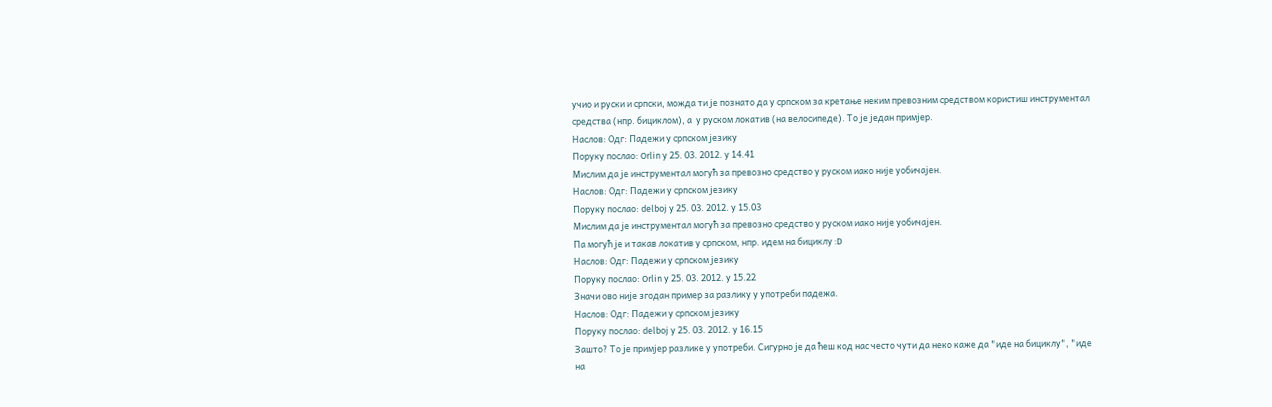учио и руски и српски, можда ти је познато да у српском за кретање неким превозним средством користиш инструментал средства (нпр. бициклом), а  у руском локатив (на велосипеде). То је један примјер.
Наслов: Одг: Падежи у српском jезику
Поруку послао: Orlin у 25. 03. 2012. у 14.41
Мислим да jе инструментал могућ за превозно средство у руском иако ниjе уобичаjен.
Наслов: Одг: Падежи у српском jезику
Поруку послао: delboj у 25. 03. 2012. у 15.03
Мислим да jе инструментал могућ за превозно средство у руском иако ниjе уобичаjен.
Па могућ је и такав локатив у српском, нпр. идем на бициклу :D
Наслов: Одг: Падежи у српском jезику
Поруку послао: Orlin у 25. 03. 2012. у 15.22
Значи ово ниjе згодан пример за разлику у употреби падежа.
Наслов: Одг: Падежи у српском jезику
Поруку послао: delboj у 25. 03. 2012. у 16.15
Зашто? То је примјер разлике у употреби. Сигурно је да ћеш код нас често чути да неко каже да "иде на бициклу", "иде на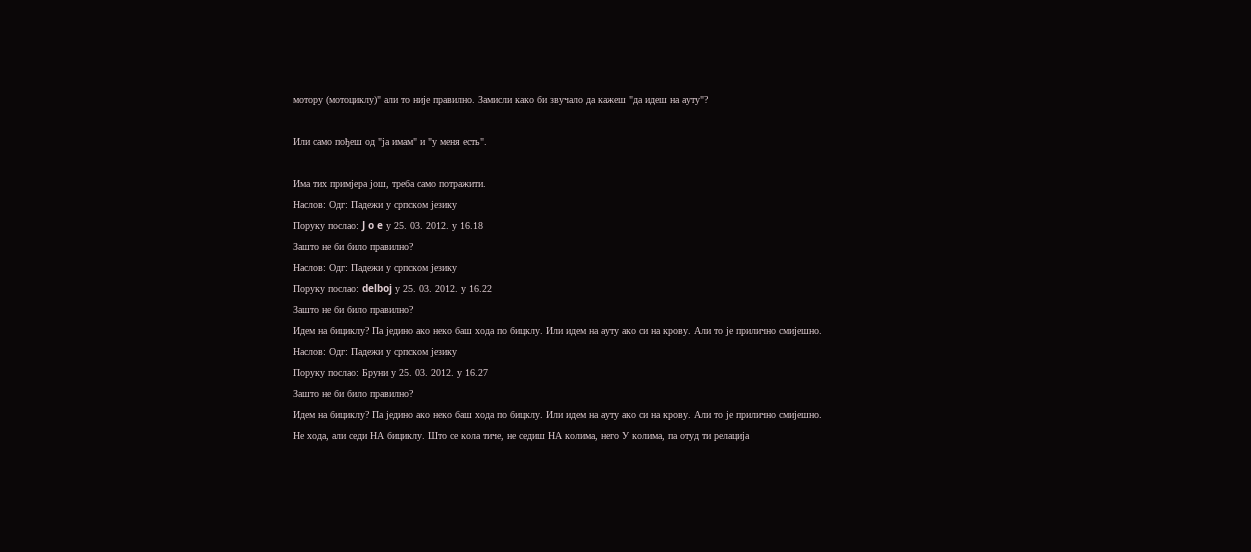мотору (мотоциклу)" али то није правилно. Замисли како би звучало да кажеш "да идеш на ауту"?

Или само пођеш од "ја имам" и "у меня есть".

Има тих примјера још, треба само потражити.
Наслов: Одг: Падежи у српском jезику
Поруку послао: J o e у 25. 03. 2012. у 16.18
Зашто не би било правилно?
Наслов: Одг: Падежи у српском jезику
Поруку послао: delboj у 25. 03. 2012. у 16.22
Зашто не би било правилно?
Идем на бициклу? Па једино ако неко баш хода по бицклу. Или идем на ауту ако си на крову. Али то је прилично смијешно.
Наслов: Одг: Падежи у српском jезику
Поруку послао: Бруни у 25. 03. 2012. у 16.27
Зашто не би било правилно?
Идем на бициклу? Па једино ако неко баш хода по бицклу. Или идем на ауту ако си на крову. Али то је прилично смијешно.
Не хода, али седи НА бициклу. Што се кола тиче, не седиш НА колима, него У колима, па отуд ти релација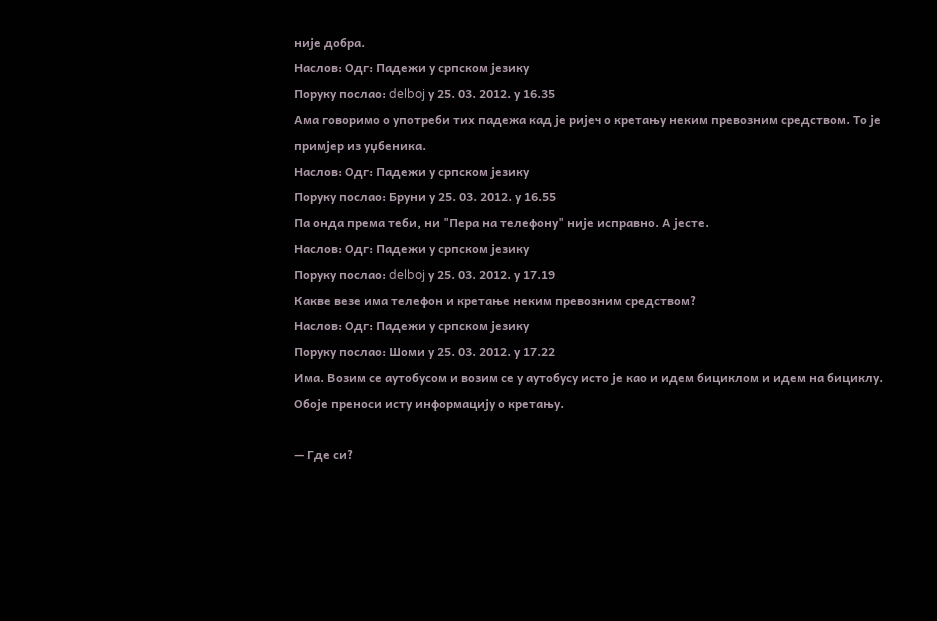није добра.
Наслов: Одг: Падежи у српском jезику
Поруку послао: delboj у 25. 03. 2012. у 16.35
Ама говоримо о употреби тих падежа кад је ријеч о кретању неким превозним средством. То је примјер из уџбеника.
Наслов: Одг: Падежи у српском jезику
Поруку послао: Бруни у 25. 03. 2012. у 16.55
Па онда према теби, ни "Пера на телефону" није исправно. А јесте.
Наслов: Одг: Падежи у српском jезику
Поруку послао: delboj у 25. 03. 2012. у 17.19
Какве везе има телефон и кретање неким превозним средством?
Наслов: Одг: Падежи у српском jезику
Поруку послао: Шоми у 25. 03. 2012. у 17.22
Има. Возим се аутобусом и возим се у аутобусу исто је као и идем бициклом и идем на бициклу. Обоје преноси исту информацију о кретању.

— Где си?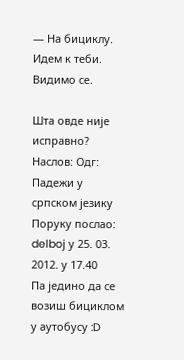— На бициклу. Идем к теби. Видимо се.

Шта овде није исправно?
Наслов: Одг: Падежи у српском jезику
Поруку послао: delboj у 25. 03. 2012. у 17.40
Па једино да се возиш бициклом у аутобусу :D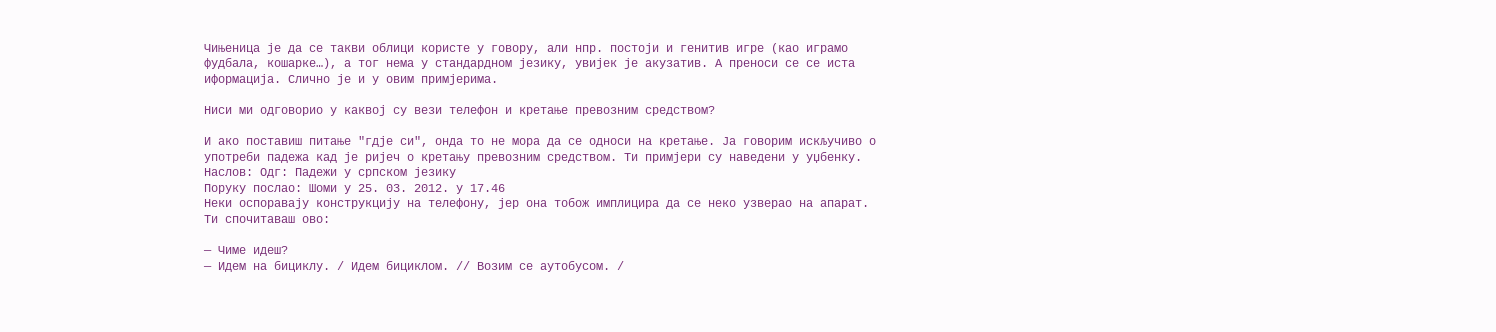Чињеница је да се такви облици користе у говору, али нпр. постоји и генитив игре (као играмо фудбала, кошарке…), а тог нема у стандардном језику, увијек је акузатив. А преноси се се иста иформација. Слично је и у овим примјерима.

Ниси ми одговорио у каквој су вези телефон и кретање превозним средством?

И ако поставиш питање "гдје си", онда то не мора да се односи на кретање. Ја говорим искључиво о употреби падежа кад је ријеч о кретању превозним средством. Ти примјери су наведени у уџбенку.
Наслов: Одг: Падежи у српском jезику
Поруку послао: Шоми у 25. 03. 2012. у 17.46
Неки оспоравају конструкцију на телефону, јер она тобож имплицира да се неко узверао на апарат. Ти спочитаваш ово:

— Чиме идеш?
— Идем на бициклу. / Идем бициклом. // Возим се аутобусом. /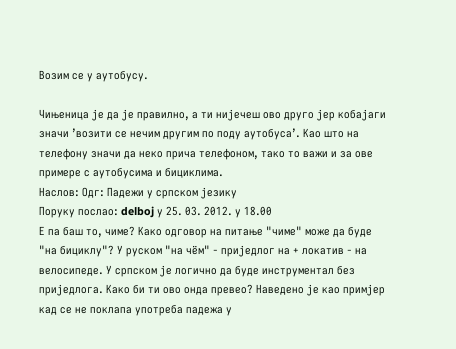Возим се у аутобусу.

Чињеница је да је правилно, а ти нијечеш ово друго јер кобајаги значи ’возити се нечим другим по поду аутобуса’. Као што на телефону значи да неко прича телефоном, тако то важи и за ове примере с аутобусима и бициклима.
Наслов: Одг: Падежи у српском jезику
Поруку послао: delboj у 25. 03. 2012. у 18.00
Е па баш то, чиме? Како одговор на питање "чиме" може да буде "на бициклу"? У руском "на чём" - приједлог на + локатив - на велосипеде. У српском је логично да буде инструментал без приједлога. Како би ти ово онда превео? Наведено је као примјер кад се не поклапа употреба падежа у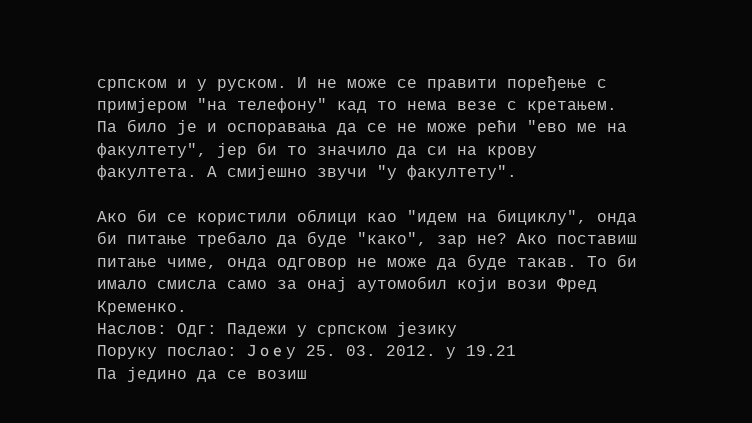српском и у руском. И не може се правити поређење с примјером "на телефону" кад то нема везе с кретањем. Па било је и оспоравања да се не може рећи "ево ме на факултету", јер би то значило да си на крову факултета. А смијешно звучи "у факултету".

Ако би се користили облици као "идем на бициклу", онда би питање требало да буде "како", зар не? Ако поставиш питање чиме, онда одговор не може да буде такав. То би имало смисла само за онај аутомобил који вози Фред Кременко.
Наслов: Одг: Падежи у српском jезику
Поруку послао: J o e у 25. 03. 2012. у 19.21
Па једино да се возиш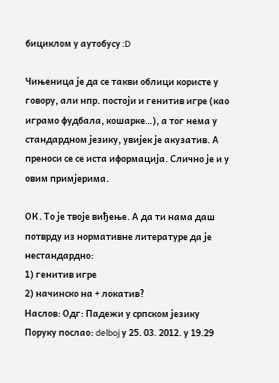бициклом у аутобусу :D

Чињеница је да се такви облици користе у говору, али нпр. постоји и генитив игре (као играмо фудбала, кошарке…), а тог нема у стандардном језику, увијек је акузатив. А преноси се се иста иформација. Слично је и у овим примјерима.

ОК. То је твоје виђење. А да ти нама даш потврду из нормативне литературе да је нестандардно:
1) генитив игре
2) начинско на + локатив?
Наслов: Одг: Падежи у српском jезику
Поруку послао: delboj у 25. 03. 2012. у 19.29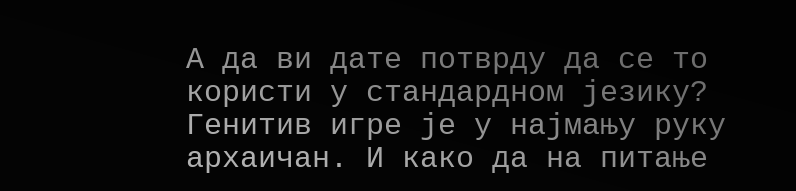А да ви дате потврду да се то користи у стандардном језику? Генитив игре је у најмању руку архаичан. И како да на питање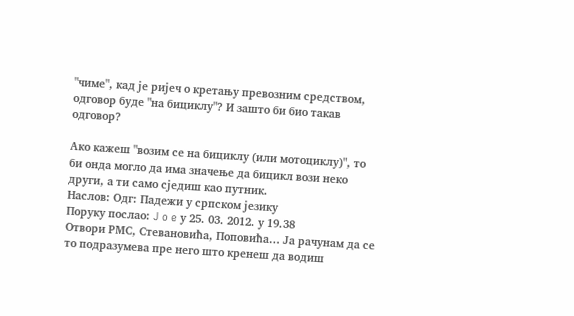"чиме", кад је ријеч о кретању превозним средством, одговор буде "на бициклу"? И зашто би био такав одговор?

Ако кажеш "возим се на бициклу (или мотоциклу)", то би онда могло да има значење да бицикл вози неко други, а ти само сједиш као путник.
Наслов: Одг: Падежи у српском jезику
Поруку послао: J o e у 25. 03. 2012. у 19.38
Отвори РМС, Стевановића, Поповића… Ја рачунам да се то подразумева пре него што кренеш да водиш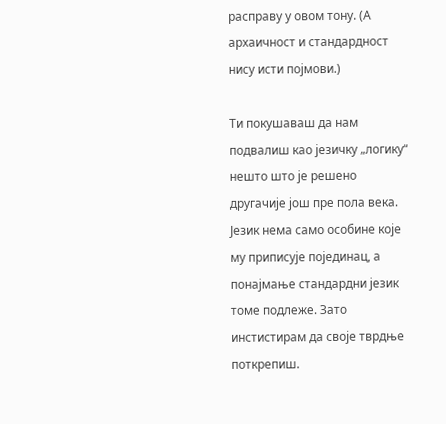расправу у овом тону. (А архаичност и стандардност нису исти појмови.)

Ти покушаваш да нам подвалиш као језичку „логику“ нешто што је решено другачије још пре пола века. Језик нема само особине које му приписује појединац, а понајмање стандардни језик томе подлеже. Зато инстистирам да своје тврдње поткрепиш.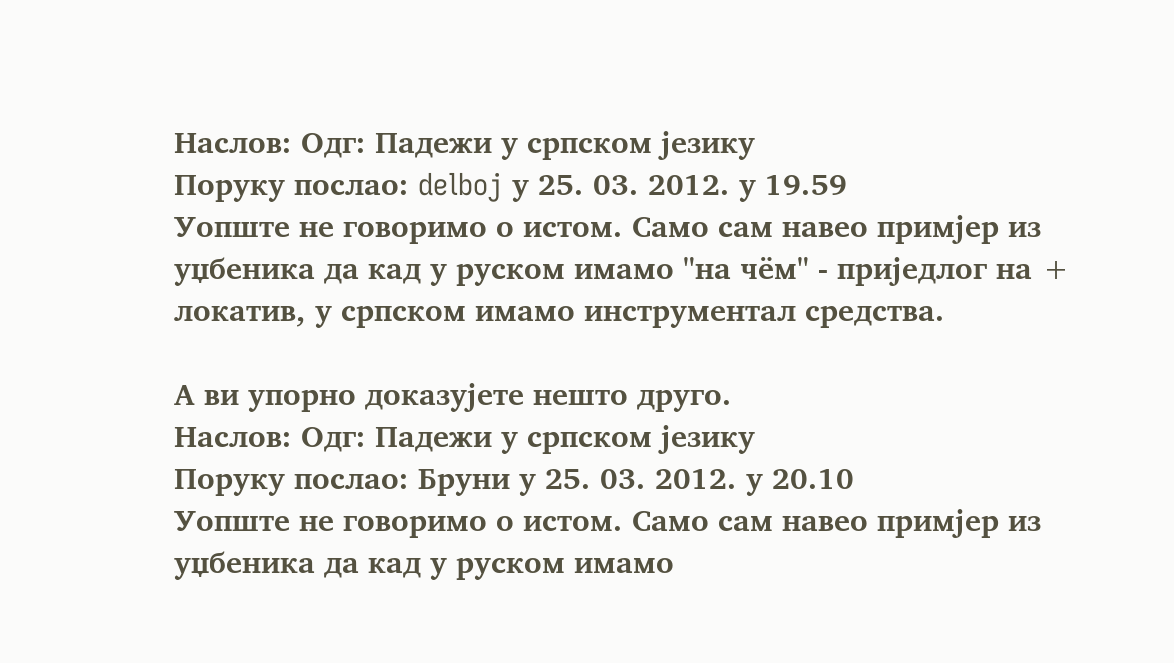Наслов: Одг: Падежи у српском jезику
Поруку послао: delboj у 25. 03. 2012. у 19.59
Уопште не говоримо о истом. Само сам навео примјер из уџбеника да кад у руском имамо "на чём" - приједлог на + локатив, у српском имамо инструментал средства.

А ви упорно доказујете нешто друго.
Наслов: Одг: Падежи у српском jезику
Поруку послао: Бруни у 25. 03. 2012. у 20.10
Уопште не говоримо о истом. Само сам навео примјер из уџбеника да кад у руском имамо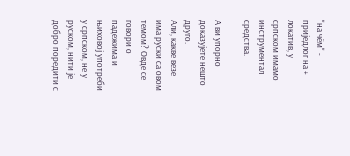"на чём" - приједлог на + локатив, у српском имамо инструментал средства.

А ви упорно доказујете нешто друго.
Али, какве везе има руски са овом темом? Овде се говори о падежима и њиховој употреби у српском, не у руском, нити је добро поредити с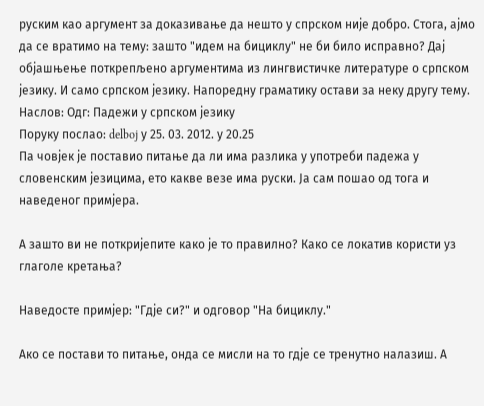руским као аргумент за доказивање да нешто у спрском није добро. Стога, ајмо да се вратимо на тему: зашто "идем на бициклу" не би било исправно? Дај објашњење поткрепљено аргументима из лингвистичке литературе о српском језику. И само српском језику. Напоредну граматику остави за неку другу тему.
Наслов: Одг: Падежи у српском jезику
Поруку послао: delboj у 25. 03. 2012. у 20.25
Па човјек је поставио питање да ли има разлика у употреби падежа у словенским језицима, ето какве везе има руски. Ја сам пошао од тога и наведеног примјера.

А зашто ви не поткријепите како је то правилно? Како се локатив користи уз глаголе кретања?

Наведосте примјер: "Гдје си?" и одговор "На бициклу."

Ако се постави то питање, онда се мисли на то гдје се тренутно налазиш. А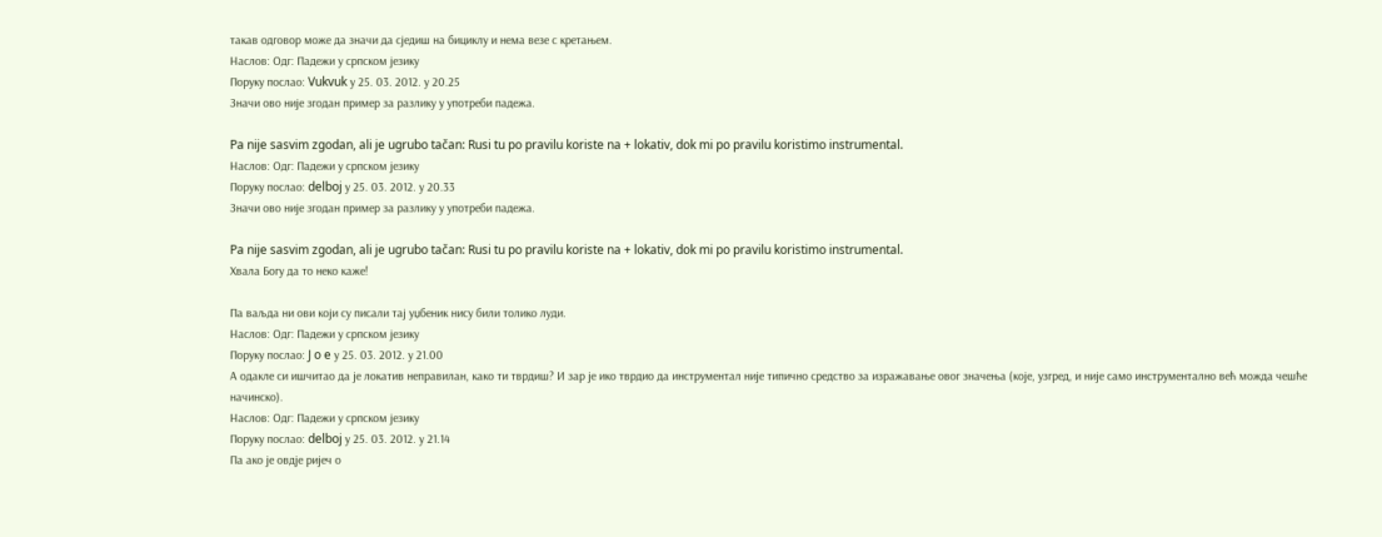такав одговор може да значи да сједиш на бициклу и нема везе с кретањем.
Наслов: Одг: Падежи у српском jезику
Поруку послао: Vukvuk у 25. 03. 2012. у 20.25
Значи ово ниjе згодан пример за разлику у употреби падежа.

Pa nije sasvim zgodan, ali je ugrubo tačan: Rusi tu po pravilu koriste na + lokativ, dok mi po pravilu koristimo instrumental.
Наслов: Одг: Падежи у српском jезику
Поруку послао: delboj у 25. 03. 2012. у 20.33
Значи ово ниjе згодан пример за разлику у употреби падежа.

Pa nije sasvim zgodan, ali je ugrubo tačan: Rusi tu po pravilu koriste na + lokativ, dok mi po pravilu koristimo instrumental.
Хвала Богу да то неко каже!

Па ваљда ни ови који су писали тај уџбеник нису били толико луди.
Наслов: Одг: Падежи у српском jезику
Поруку послао: J o e у 25. 03. 2012. у 21.00
А одакле си ишчитао да је локатив неправилан, како ти тврдиш? И зар је ико тврдио да инструментал није типично средство за изражавање овог значења (које, узгред, и није само инструментално већ можда чешће начинско).
Наслов: Одг: Падежи у српском jезику
Поруку послао: delboj у 25. 03. 2012. у 21.14
Па ако је овдје ријеч о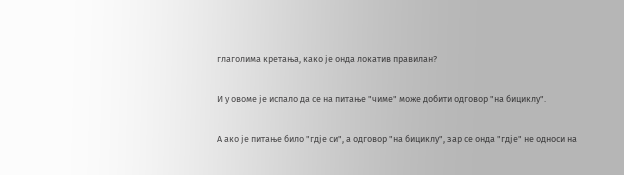глаголима кретања, како је онда локатив правилан?

И у овоме је испало да се на питање "чиме" може добити одговор "на бициклу".

А ако је питање било "гдје си", а одговор "на бициклу", зар се онда "гдје" не односи на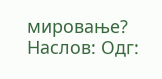мировање?
Наслов: Одг: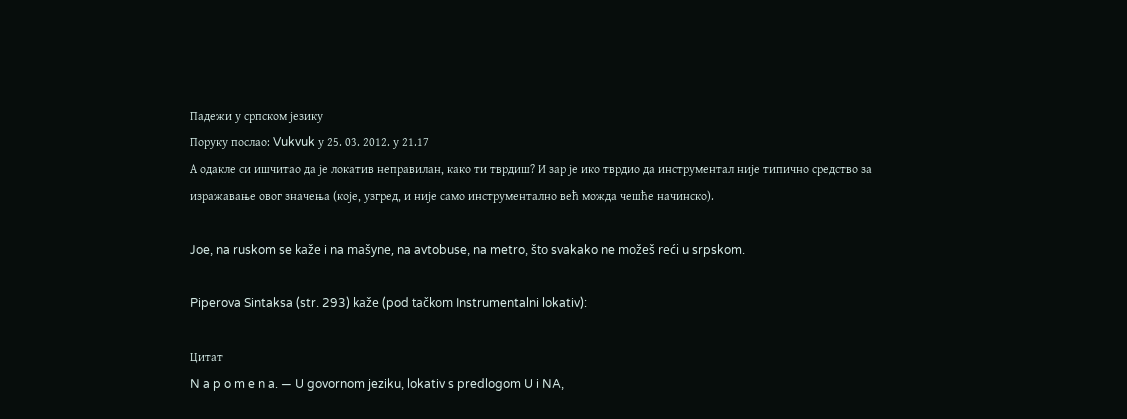Падежи у српском jезику
Поруку послао: Vukvuk у 25. 03. 2012. у 21.17
А одакле си ишчитао да је локатив неправилан, како ти тврдиш? И зар је ико тврдио да инструментал није типично средство за изражавање овог значења (које, узгред, и није само инструментално већ можда чешће начинско).

Joe, na ruskom se kaže i na mašyne, na avtobuse, na metro, što svakako ne možeš reći u srpskom.

Piperova Sintaksa (str. 293) kaže (pod tačkom Instrumentalni lokativ):

Цитат
N a p o m e n a. — U govornom jeziku, lokativ s predlogom U i NA,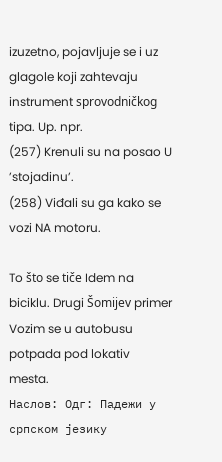izuzetno, pojavljuje se i uz glagole koji zahtevaju instrument sprovodničkog tipa. Up. npr.
(257) Krenuli su na posao U ’stojadinu’.
(258) Viđali su ga kako se vozi NA motoru.

To što se tiče Idem na biciklu. Drugi Šomijev primer Vozim se u autobusu potpada pod lokativ mesta.
Наслов: Одг: Падежи у српском jезику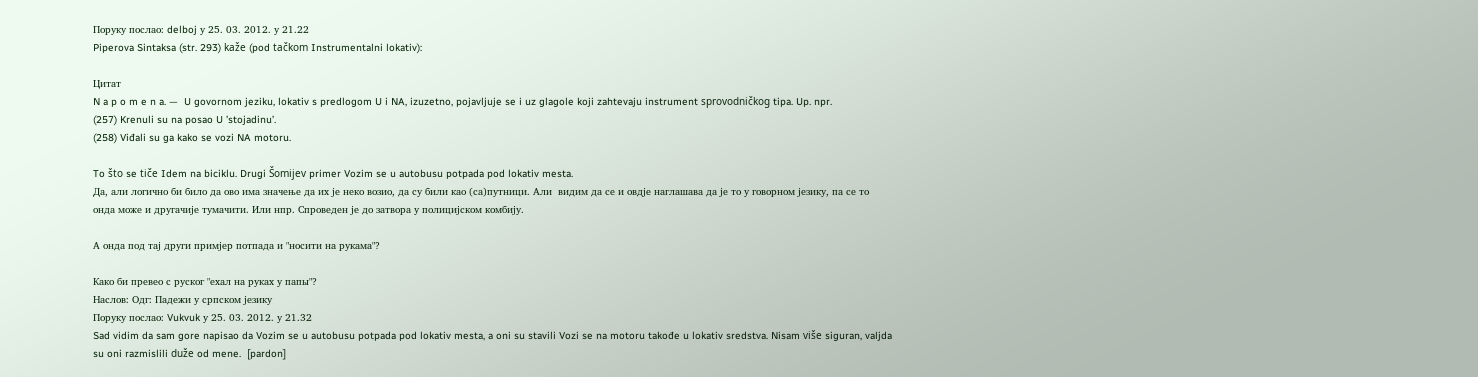Поруку послао: delboj у 25. 03. 2012. у 21.22
Piperova Sintaksa (str. 293) kaže (pod tačkom Instrumentalni lokativ):

Цитат
N a p o m e n a. —  U govornom jeziku, lokativ s predlogom U i NA, izuzetno, pojavljuje se i uz glagole koji zahtevaju instrument sprovodničkog tipa. Up. npr.
(257) Krenuli su na posao U ’stojadinu’.
(258) Viđali su ga kako se vozi NA motoru.

To što se tiče Idem na biciklu. Drugi Šomijev primer Vozim se u autobusu potpada pod lokativ mesta.
Да, али логично би било да ово има значење да их је неко возио, да су били као (са)путници. Али  видим да се и овдје наглашава да је то у говорном језику, па се то онда може и другачије тумачити. Или нпр. Спроведен је до затвора у полицијском комбију.

А онда под тај други примјер потпада и "носити на рукама"?

Како би превео с руског "ехал на руках у папы"?
Наслов: Одг: Падежи у српском jезику
Поруку послао: Vukvuk у 25. 03. 2012. у 21.32
Sad vidim da sam gore napisao da Vozim se u autobusu potpada pod lokativ mesta, a oni su stavili Vozi se na motoru takođe u lokativ sredstva. Nisam više siguran, valjda su oni razmislili duže od mene.  [pardon]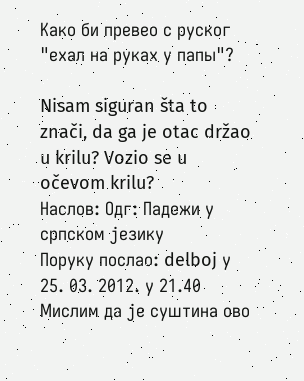Како би превео с руског "ехал на руках у папы"?

Nisam siguran šta to znači, da ga je otac držao u krilu? Vozio se u očevom krilu?
Наслов: Одг: Падежи у српском jезику
Поруку послао: delboj у 25. 03. 2012. у 21.40
Мислим да је суштина ово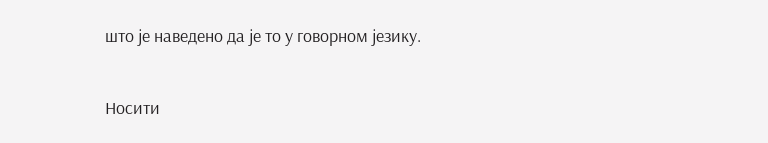што је наведено да је то у говорном језику.

Носити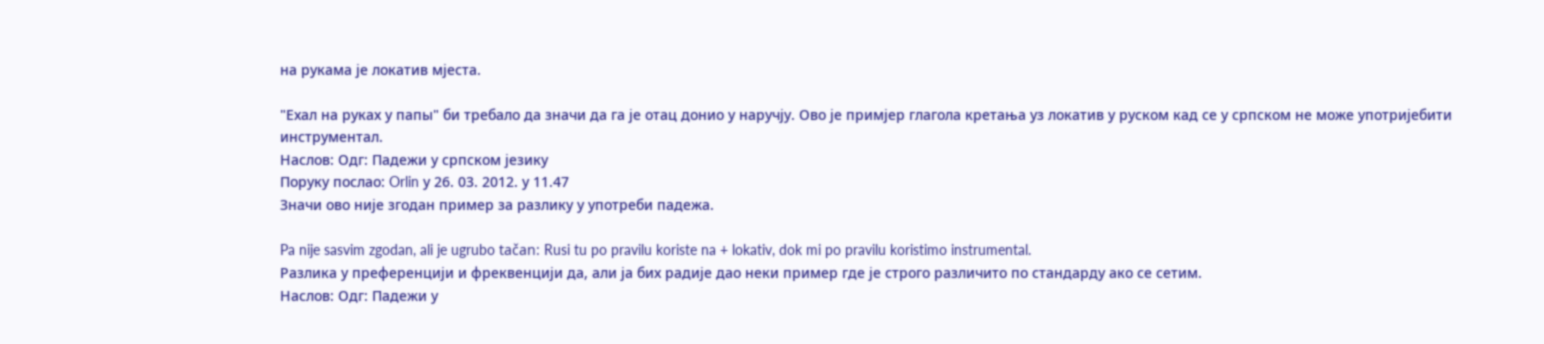на рукама је локатив мјеста.

"Ехал на руках у папы" би требало да значи да га је отац донио у наручју. Ово је примјер глагола кретања уз локатив у руском кад се у српском не може употријебити инструментал.
Наслов: Одг: Падежи у српском jезику
Поруку послао: Orlin у 26. 03. 2012. у 11.47
Значи ово ниjе згодан пример за разлику у употреби падежа.

Pa nije sasvim zgodan, ali je ugrubo tačan: Rusi tu po pravilu koriste na + lokativ, dok mi po pravilu koristimo instrumental.
Разлика у преференциjи и фреквенциjи да, али jа бих радиjе дао неки пример где jе строго различито по стандарду ако се сетим.
Наслов: Одг: Падежи у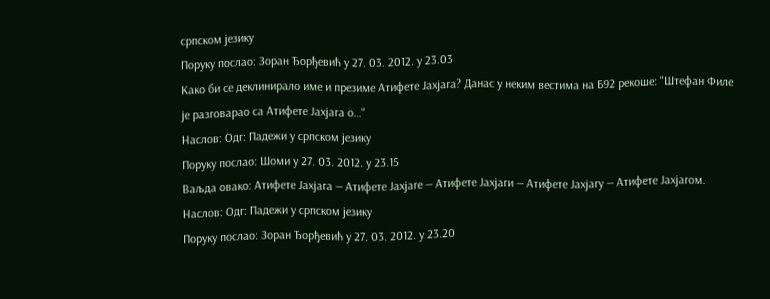српском jезику
Поруку послао: Зоран Ђорђевић у 27. 03. 2012. у 23.03
Како би се деклинирало име и презиме Атифете Јахјага? Данас у неким вестима на Б92 рекоше: "Штефан Филе је разговарао са Атифете Јахјага о…"
Наслов: Одг: Падежи у српском jезику
Поруку послао: Шоми у 27. 03. 2012. у 23.15
Ваљда овако: Атифете Јахјага — Атифете Јахјаге — Атифете Јахјаги — Атифете Јахјагу — Атифете Јахјагом.
Наслов: Одг: Падежи у српском jезику
Поруку послао: Зоран Ђорђевић у 27. 03. 2012. у 23.20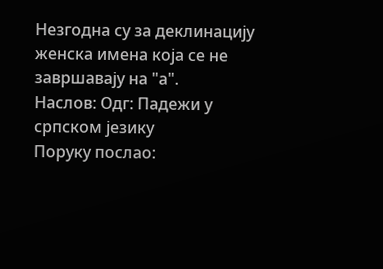Незгодна су за деклинацију женска имена која се не завршавају на "а".
Наслов: Одг: Падежи у српском jезику
Поруку послао: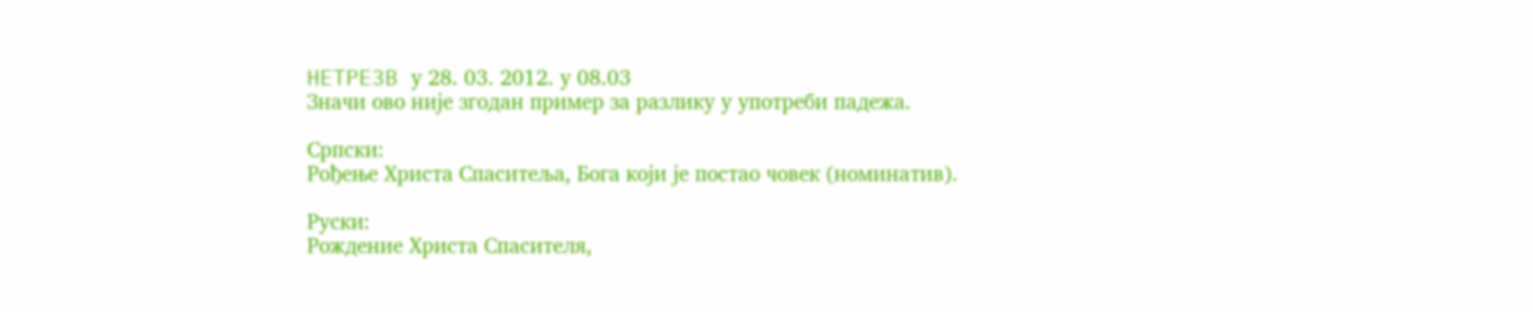HETPE3B у 28. 03. 2012. у 08.03
Значи ово ниjе згодан пример за разлику у употреби падежа.

Српски:
Рођење Христа Спаситеља, Бога који је постао човек (номинатив).

Руски:
Рождение Христа Спасителя,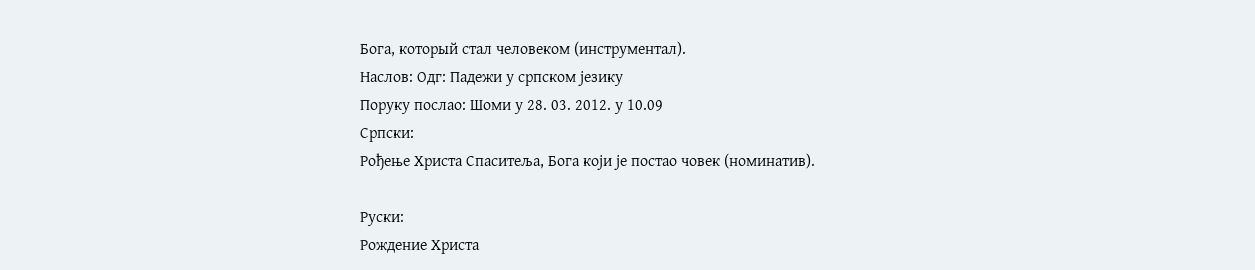Бога, который стал человеком (инструментал).
Наслов: Одг: Падежи у српском jезику
Поруку послао: Шоми у 28. 03. 2012. у 10.09
Српски:
Рођење Христа Спаситеља, Бога који је постао човек (номинатив).

Руски:
Рождение Христа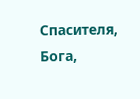Спасителя, Бога,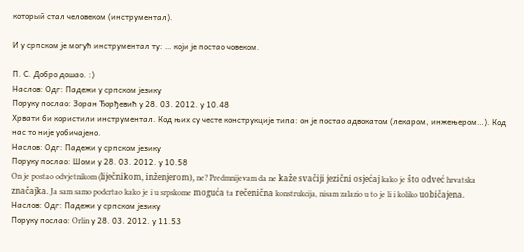который стал человеком (инструментал).

И у српском је могућ инструментал ту: … који је постао човеком.

П. С. Добро дошао. :)
Наслов: Одг: Падежи у српском jезику
Поруку послао: Зоран Ђорђевић у 28. 03. 2012. у 10.48
Хрвати би користили инструментал. Код њих су честе конструкције типа: он је постао адвокатом (лекаром, инжењером…). Код нас то није уобичајено.
Наслов: Одг: Падежи у српском jезику
Поруку послао: Шоми у 28. 03. 2012. у 10.58
On je postao odvjetnikom (liječnikom, inženjerom), ne? Predmnijevam da ne kaže svačiji jezični osjećaj kako je što odveć hrvatska značajka. Ja sam samo podcrtao kako je i u srpskome moguća ta rečenična konstrukcija, nisam zalazio u to je li i koliko uobičajena.
Наслов: Одг: Падежи у српском jезику
Поруку послао: Orlin у 28. 03. 2012. у 11.53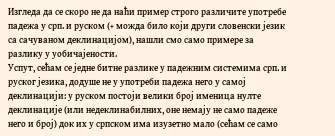Изгледа да се скоро не да наћи пример строго различите употребе падежа у срп. и руском (+ можда било коjи други словенски jезик са сачуваном деклинациjом), нашли смо само примере за разлику у уобичаjености.
Успут, сећам се jедне битне разлике у падежним системима срп. и руског jезика, додуше не у употреби падежа него у самоj деклинациjи: у руском постоjи велики броj именица нулте деклинациjе (или недеклинабилних, оне немаjу не само падеже него и броj) док их у српском има изузетно мало (сећам се само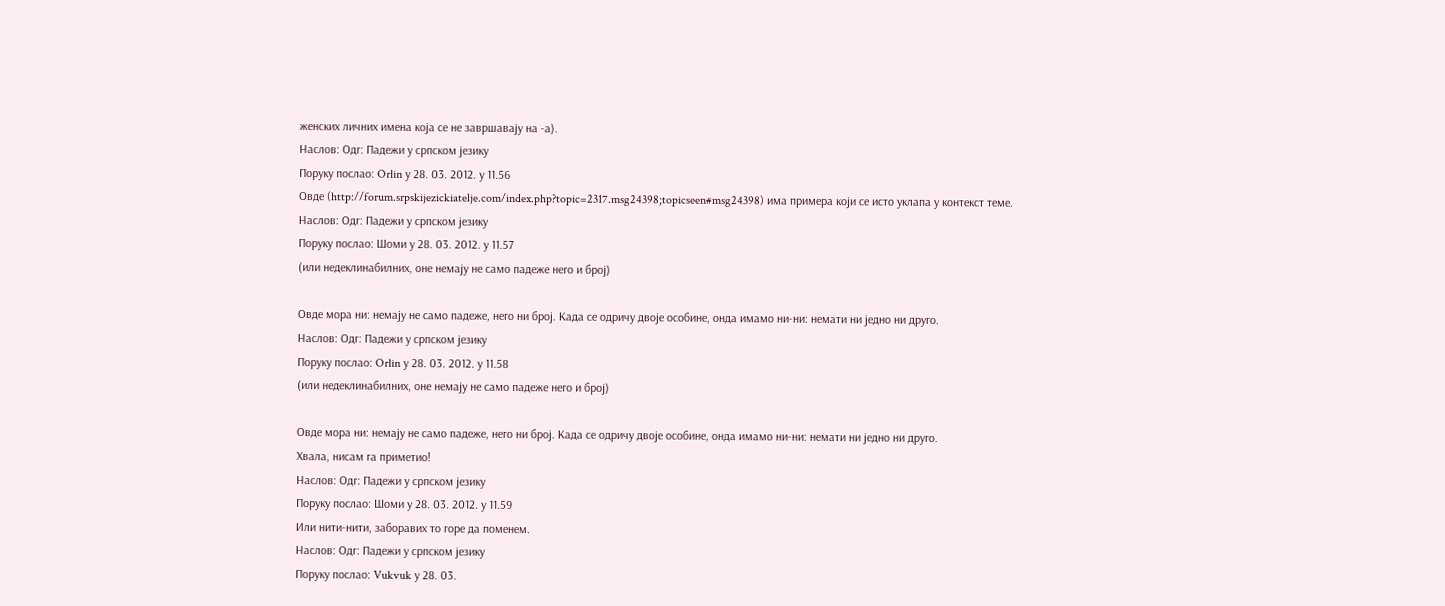женских личних имена коjа се не завршаваjу на -а).
Наслов: Одг: Падежи у српском jезику
Поруку послао: Orlin у 28. 03. 2012. у 11.56
Овде (http://forum.srpskijezickiatelje.com/index.php?topic=2317.msg24398;topicseen#msg24398) има примера коjи се исто уклапа у контекст теме.
Наслов: Одг: Падежи у српском jезику
Поруку послао: Шоми у 28. 03. 2012. у 11.57
(или недеклинабилних, оне немаjу не само падеже него и броj)

Овде мора ни: немају не само падеже, него ни број. Када се одричу двоје особине, онда имамо ни-ни: немати ни једно ни друго.
Наслов: Одг: Падежи у српском jезику
Поруку послао: Orlin у 28. 03. 2012. у 11.58
(или недеклинабилних, оне немаjу не само падеже него и броj)

Овде мора ни: немају не само падеже, него ни број. Када се одричу двоје особине, онда имамо ни-ни: немати ни једно ни друго.
Хвала, нисам га приметио!
Наслов: Одг: Падежи у српском jезику
Поруку послао: Шоми у 28. 03. 2012. у 11.59
Или нити-нити, заборавих то горе да поменем.
Наслов: Одг: Падежи у српском jезику
Поруку послао: Vukvuk у 28. 03.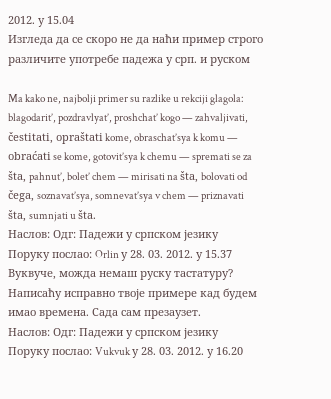2012. у 15.04
Изгледа да се скоро не да наћи пример строго различите употребе падежа у срп. и руском

Ma kako ne, najbolji primer su razlike u rekciji glagola: blagodarit’, pozdravlyat’, proshchat’ kogo — zahvaljivati, čestitati, opraštati kome, obraschat’sya k komu — obraćati se kome, gotovit’sya k chemu — spremati se za šta, pahnut’, bolet’ chem — mirisati na šta, bolovati od čega, soznavat’sya, somnevat’sya v chem — priznavati šta, sumnjati u šta.
Наслов: Одг: Падежи у српском jезику
Поруку послао: Orlin у 28. 03. 2012. у 15.37
Вуквуче, можда немаш руску тастатуру? Написаћу исправно твоjе примере кад будем имао времена. Сада сам презаузет.
Наслов: Одг: Падежи у српском jезику
Поруку послао: Vukvuk у 28. 03. 2012. у 16.20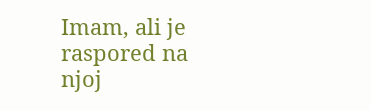Imam, ali je raspored na njoj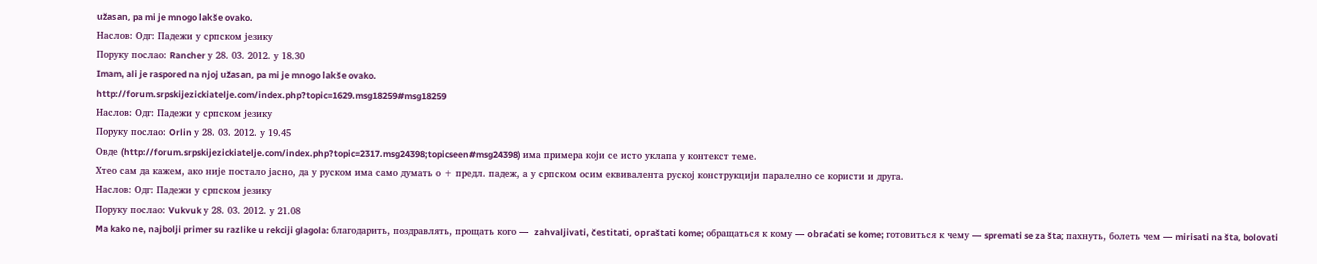užasan, pa mi je mnogo lakše ovako.
Наслов: Одг: Падежи у српском jезику
Поруку послао: Rancher у 28. 03. 2012. у 18.30
Imam, ali je raspored na njoj užasan, pa mi je mnogo lakše ovako.
http://forum.srpskijezickiatelje.com/index.php?topic=1629.msg18259#msg18259
Наслов: Одг: Падежи у српском jезику
Поруку послао: Orlin у 28. 03. 2012. у 19.45
Овде (http://forum.srpskijezickiatelje.com/index.php?topic=2317.msg24398;topicseen#msg24398) има примера коjи се исто уклапа у контекст теме.
Хтео сам да кажем, ако ниjе постало jасно, да у руском има само думать о + предл. падеж, а у српском осим еквивалента рускоj конструкциjи паралелно се користи и друга.
Наслов: Одг: Падежи у српском jезику
Поруку послао: Vukvuk у 28. 03. 2012. у 21.08
Ma kako ne, najbolji primer su razlike u rekciji glagola: благодарить, поздравлять, прощать кого —  zahvaljivati, čestitati, opraštati kome; обращаться к кому — obraćati se kome; готовиться к чему — spremati se za šta; пахнуть, болеть чем — mirisati na šta, bolovati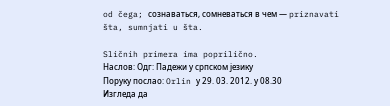od čega; сознаваться, сомневаться в чем — priznavati šta, sumnjati u šta.

Sličnih primera ima poprilično.
Наслов: Одг: Падежи у српском jезику
Поруку послао: Orlin у 29. 03. 2012. у 08.30
Изгледа да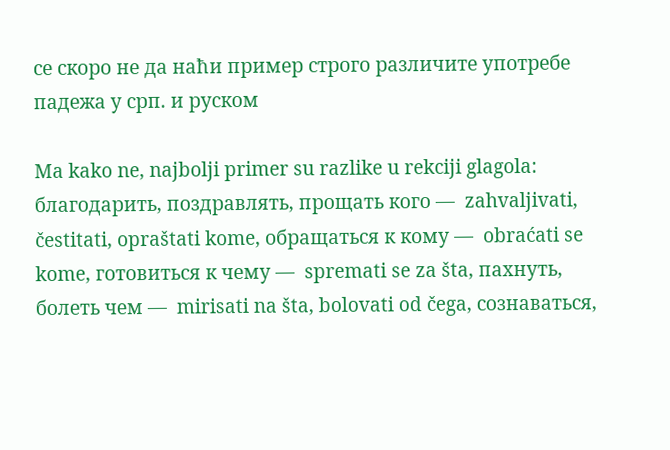се скоро не да наћи пример строго различите употребе падежа у срп. и руском

Ma kako ne, najbolji primer su razlike u rekciji glagola: благодарить, поздравлять, прощать кого —  zahvaljivati, čestitati, opraštati kome, обращаться к кому —  obraćati se kome, готовиться к чему —  spremati se za šta, пахнуть, болеть чем —  mirisati na šta, bolovati od čega, сознаваться,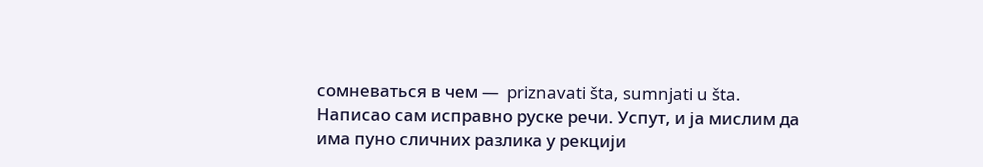сомневаться в чем —  priznavati šta, sumnjati u šta.
Написао сам исправно руске речи. Успут, и jа мислим да има пуно сличних разлика у рекциjи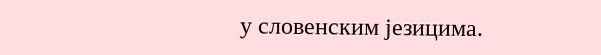у словенским jезицима.